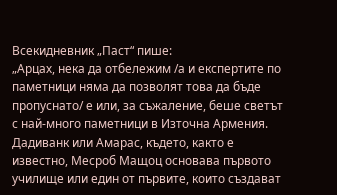Всекидневник „Паст“ пише:
„Арцах, нека да отбележим /а и експертите по паметници няма да позволят това да бъде пропуснато/ е или, за съжаление, беше светът с най-много паметници в Източна Армения. Дадиванк или Амарас, където, както е известно, Месроб Мащоц основава първото училище или един от първите, които създават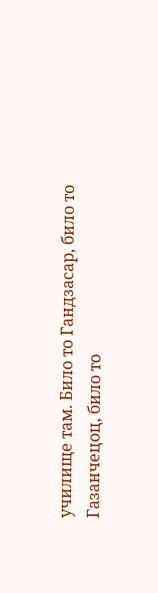училище там. Било то Гандзасар, било то Газанчецоц, било то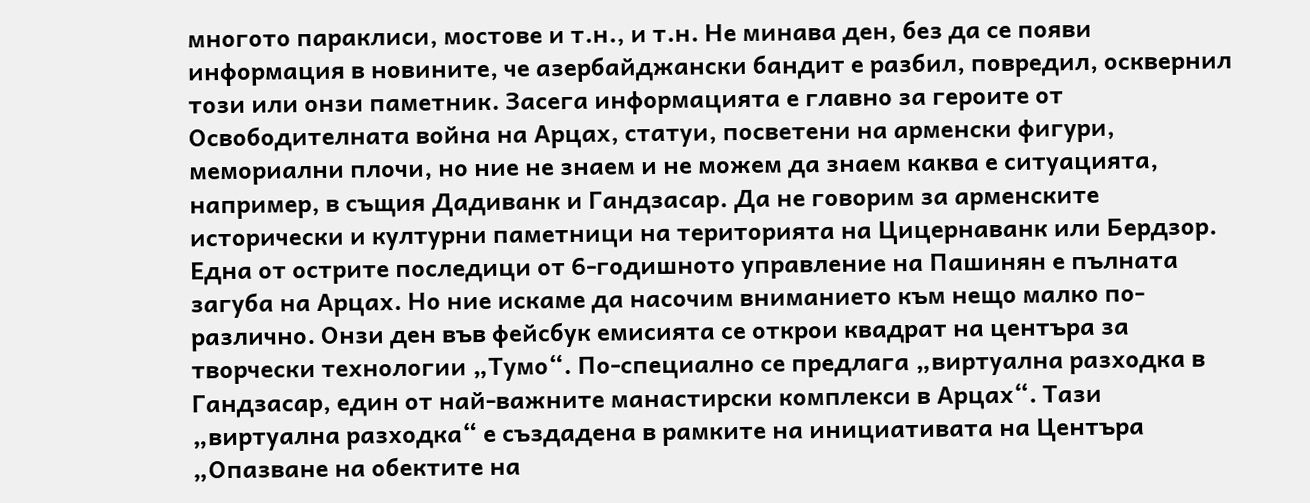многото параклиси, мостове и т.н., и т.н. Не минава ден, без да се появи информация в новините, че азербайджански бандит е разбил, повредил, осквернил този или онзи паметник. Засега информацията е главно за героите от Освободителната война на Арцах, статуи, посветени на арменски фигури, мемориални плочи, но ние не знаем и не можем да знаем каква е ситуацията, например, в същия Дадиванк и Гандзасар. Да не говорим за арменските исторически и културни паметници на територията на Цицернаванк или Бердзор.
Една от острите последици от 6-годишното управление на Пашинян е пълната загуба на Арцах. Но ние искаме да насочим вниманието към нещо малко по-различно. Онзи ден във фейсбук емисията се открои квадрат на центъра за творчески технологии „Тумо“. По-специално се предлага „виртуална разходка в Гандзасар, един от най-важните манастирски комплекси в Арцах“. Тази „виртуална разходка“ е създадена в рамките на инициативата на Центъра „Опазване на обектите на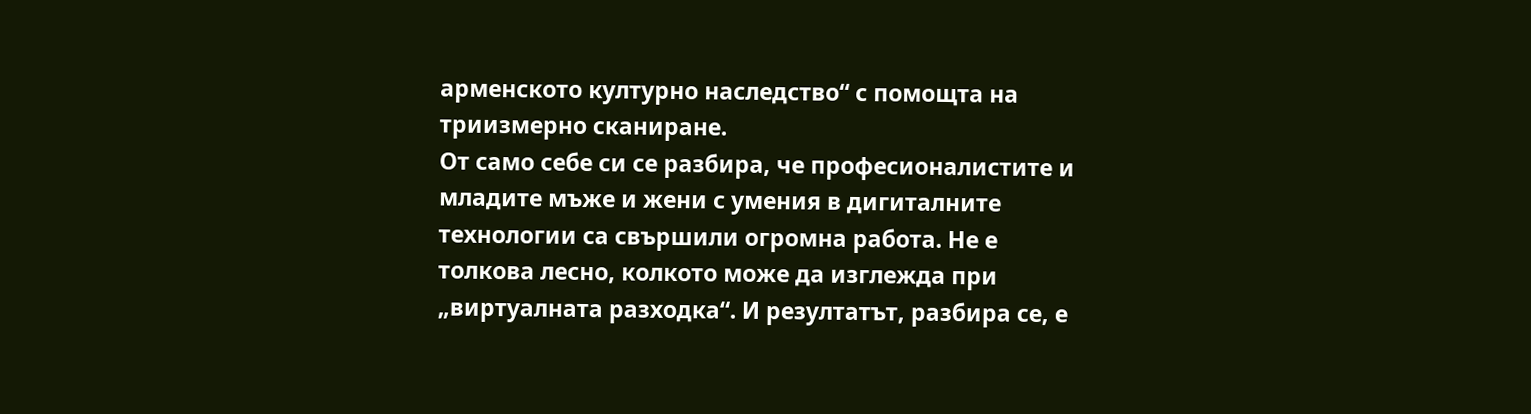арменското културно наследство“ с помощта на триизмерно сканиране.
От само себе си се разбира, че професионалистите и младите мъже и жени с умения в дигиталните технологии са свършили огромна работа. Не е толкова лесно, колкото може да изглежда при „виртуалната разходка“. И резултатът, разбира се, е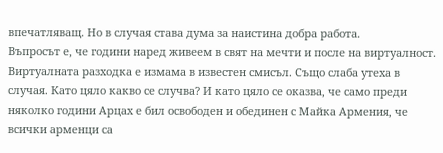впечатляващ. Но в случая става дума за наистина добра работа.
Въпросът е, че години наред живеем в свят на мечти и после на виртуалност. Виртуалната разходка е измама в известен смисъл. Също слаба утеха в случая. Като цяло какво се случва? И като цяло се оказва, че само преди няколко години Арцах е бил освободен и обединен с Майка Армения, че всички арменци са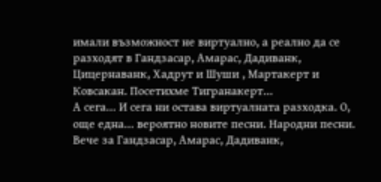имали възможност не виртуално, а реално да се разходят в Гандзасар, Амарас, Дадиванк, Цицернаванк, Хадрут и Шуши , Мартакерт и Ковсакан. Посетихме Тигранакерт…
А сега… И сега ни остава виртуалната разходка. О, още една… вероятно новите песни. Народни песни. Вече за Гандзасар, Амарас, Дадиванк,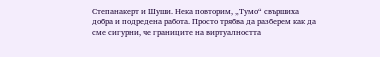Степанакерт и Шуши. Нека повторим, „Тумо“ свършиха добра и подредена работа. Просто трябва да разберем как да сме сигурни, че границите на виртуалността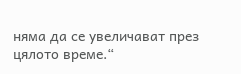няма да се увеличават през цялото време.“